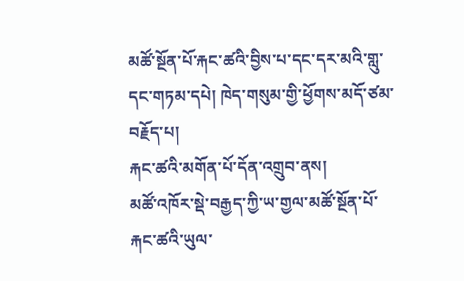མཚོ་སྔོན་པོ་རྐང་ཚའི་བྱིས་པ་དང་དར་མའི་གླུ་དང་གཏམ་དཔེ། ཁེད་གསུམ་གྱི་ཕྱོགས་མདོ་ཙམ་བརྗོད་པ།
རྐང་ཚའི་མགོན་པོ་དོན་འགྲུབ་ནས།
མཚོ་འཁོར་སྡེ་བརྒྱད་ཀྱི་ཡ་གྱལ་མཚོ་སྔོན་པོ་རྐང་ཚའི་ཡུལ་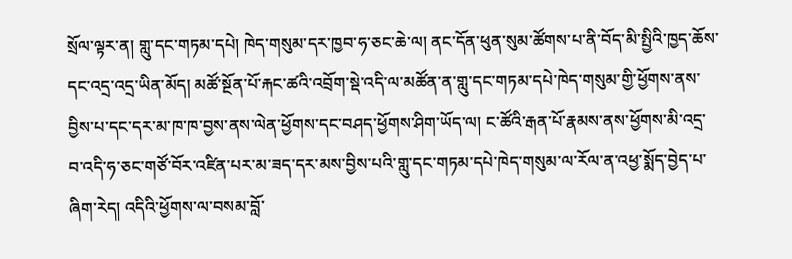སྲོལ་ལྟར་ན། གླུ་དང་གཏམ་དཔེ། ཁེད་གསུམ་དར་ཁྱབ་ཧ་ཅང་ཆེ་ལ། ནང་དོན་ཕུན་སུམ་ཚོགས་པ་ནི་བོད་མི་སྤྱིའི་ཁྱད་ཆོས་དང་འདྲ་འདྲ་ཡིན་མོད། མཚོ་སྔོན་པོ་རྐང་ཚའི་འབྲོག་སྡེ་འདི་ལ་མཚོན་ན་གླུ་དང་གཏམ་དཔེ་ཁེད་གསུམ་གྱི་ཕྱོགས་ནས་བྱིས་པ་དང་དར་མ་ཁ་ཁ་བྱས་ནས་ལེན་ཕྱོགས་དང་བཤད་ཕྱོགས་ཤིག་ཡོད་ལ། ང་ཚོའི་རྒན་པོ་རྣམས་ནས་ཕྱོགས་མི་འདྲ་བ་འདི་ཧ་ཅང་གཙོ་བོར་འཛིན་པར་མ་ཟད་དར་མས་བྱིས་པའི་གླུ་དང་གཏམ་དཔེ་ཁེད་གསུམ་ལ་རོལ་ན་འཕྱ་སྨོད་བྱེད་པ་ཞིག་རེད། འདིའི་ཕྱོགས་ལ་བསམ་བློ་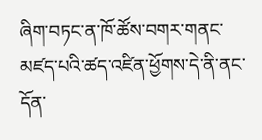ཞིག་བཏང་ན་ཁོ་ཚོས་བགར་གནང་མཛད་པའི་ཚད་འཛིན་ཕྱོགས་དེ་ནི་ནང་དོན་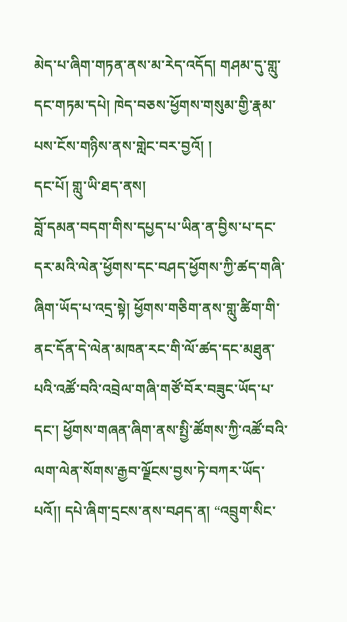མེད་པ་ཞིག་གཏན་ནས་མ་རེད་འདོད། གཤམ་དུ་གླུ་དང་གཏམ་དཔེ། ཁེད་བཅས་ཕྱོགས་གསུམ་གྱི་རྣམ་པས་ངོས་གཉིས་ནས་གླེང་བར་བྱའོ། །
དང་པོ། གླུ་ཡི་ཐད་ནས།
བློ་དམན་བདག་གིས་དཔྱད་པ་ཡིན་ན་བྱིས་པ་དང་དར་མའི་ལེན་ཕྱོགས་དང་བཤད་ཕྱོགས་ཀྱི་ཚད་གཞི་ཞིག་ཡོད་པ་འདྲ་སྟེ། ཕྱོགས་གཅིག་ནས་གླུ་ཚིག་གི་ནང་དོན་དེ་ལེན་མཁན་རང་གི་ལོ་ཚད་དང་མཐུན་པའི་འཚོ་བའི་འབྲེལ་གཞི་གཙོ་བོར་བཟུང་ཡོད་པ་དང་། ཕྱོགས་གཞན་ཞིག་ནས་སྤྱི་ཚོགས་ཀྱི་འཚོ་བའི་ལག་ལེན་སོགས་རྒྱབ་ལྗོངས་བྱས་ཏེ་བཀར་ཡོད་པའོ།། དཔེ་ཞིག་དྲངས་ནས་བཤད་ན། “འབྲུག་སིང་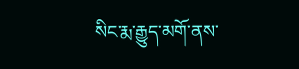སིང་རྨ་རྒྱུད་མགོ་ནས་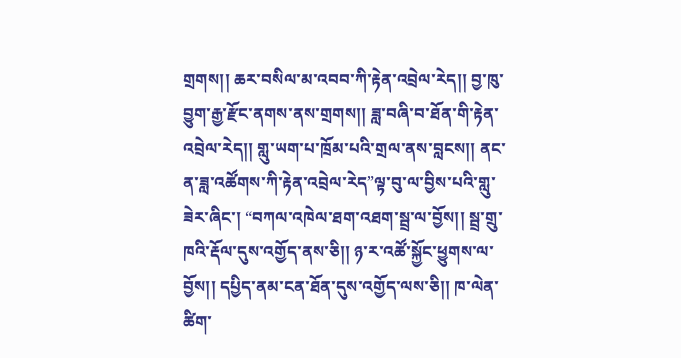གྲགས།། ཆར་བསིལ་མ་འབབ་ཀི་རྟེན་འབྲེལ་རེད།། བྱ་ཁུ་བྱུག་རྒྱ་རྫོང་ནགས་ནས་གྲགས།། ཟླ་བཞི་བ་ཐོན་གི་རྟེན་འབྲེལ་རེད།། གླུ་ཡག་པ་ཁྲོམ་པའི་གྲལ་ནས་བླངས།། ནང་ན་ཟླ་འཚོགས་ཀི་རྟེན་འབྲེལ་རེད”ལྟ་བུ་ལ་བྱིས་པའི་གླུ་ཟེར་ཞིང་། “བཀལ་འཁེལ་ཐག་འཐག་སྦྲ་ལ་བྱོས།། སྦྲ་གྲུ་ཁའི་རྡོལ་དུས་འགྱོད་ནས་ཅི།། ཉ་ར་འཚོ་སྐྱོང་ཕྱུགས་ལ་བྱོས།། དཔྱིད་ནམ་ངན་ཐོན་དུས་འགྱོད་ལས་ཅི།། ཁ་ལེན་ཚིག་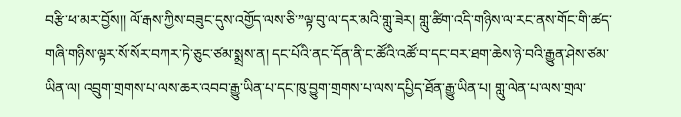བརྩི་ཕ་མར་བྱོས།། ལོ་རྒས་ཀྱིས་བཟུང་དུས་འགྱོད་ལས་ཅི་”ལྟ་བུ་ལ་དར་མའི་གླུ་ཟེར། གླུ་ཚིག་འདི་གཉིས་ལ་རང་ནས་གོང་གི་ཚད་གཞི་གཉིས་ལྟར་སོ་སོར་བཀར་ཏེ་ཅུང་ཙམ་སྨྲས་ན། དང་པོའི་ནང་དོན་ནི་ང་ཚོའི་འཚོ་བ་དང་བར་ཐག་ཆེས་ཉེ་བའི་རྒྱུན་ཤེས་ཙམ་ཡིན་ལ། འབྲུག་གྲགས་པ་ལས་ཆར་འབབ་རྒྱུ་ཡིན་པ་དང་ཁུ་བྱུག་གྲགས་པ་ལས་དཔྱིད་ཐོན་རྒྱུ་ཡིན་པ། གླུ་ལེན་པ་ལས་གྲལ་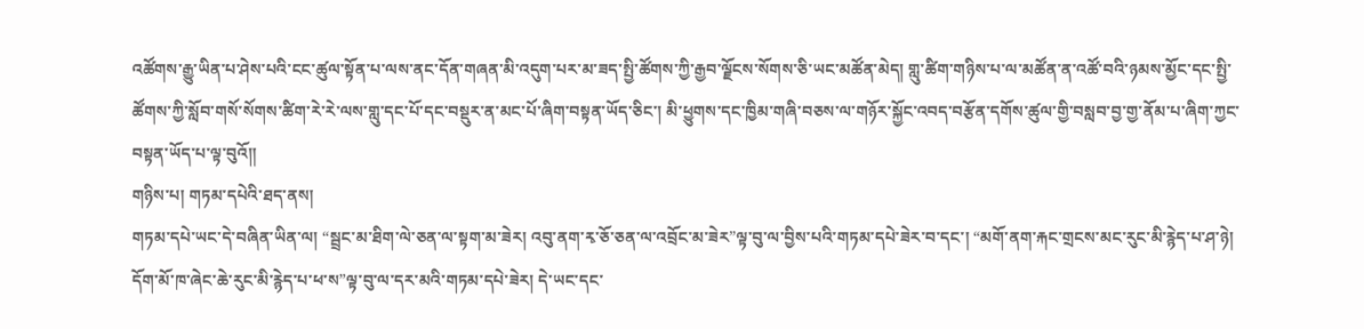འཚོགས་རྒྱུ་ཡིན་པ་ཤེས་པའི་ངང་ཚུལ་སྟོན་པ་ལས་ནང་དོན་གཞན་མི་འདུག་པར་མ་ཟད་སྤྱི་ཚོགས་ཀྱི་རྒྱབ་ལྗོངས་སོགས་ཅི་ཡང་མཚོན་མེད། གླུ་ཚིག་གཉིས་པ་ལ་མཚོན་ན་འཚོ་བའི་ཉམས་མྱོང་དང་སྤྱི་ཚོགས་ཀྱི་སློབ་གསོ་སོགས་ཚིག་རེ་རེ་ལས་གླུ་དང་པོ་དང་བསྡུར་ན་མང་པོ་ཞིག་བསྟན་ཡོད་ཅིང་། མི་ཕྱུགས་དང་ཁྱིམ་གཞི་བཅས་ལ་གཉོར་སྐྱོང་འབད་བརྩོན་དགོས་ཚུལ་གྱི་བསླབ་བྱ་གྱ་ནོམ་པ་ཞིག་ཀྱང་བསྟན་ཡོད་པ་ལྟ་བུའོ།།
གཉིས་པ། གཏམ་དཔེའི་ཐད་ནས།
གཏམ་དཔེ་ཡང་དེ་བཞིན་ཡིན་ལ། “སྦྲང་མ་ཐིག་ལེ་ཅན་ལ་སྟག་མ་ཟེར། འབུ་ནག་རྭ་ཅོ་ཅན་ལ་འབྲོང་མ་ཟེར”ལྟ་བུ་ལ་བྱིས་པའི་གཏམ་དཔེ་ཟེར་བ་དང་། “མགོ་ནག་རྐང་གྲངས་མང་རུང་མི་རྙེད་པ་ཤ་ཉེ། དོག་མོ་ཁ་ཞེང་ཆེ་རུང་མི་རྙེད་པ་ཕ་ས”ལྟ་བུ་ལ་དར་མའི་གཏམ་དཔེ་ཟེར། དེ་ཡང་དང་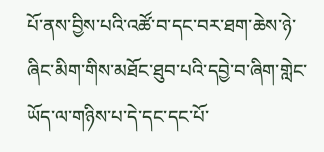པོ་ནས་བྱིས་པའི་འཚོ་བ་དང་བར་ཐག་ཆེས་ཉེ་ཞིང་མིག་གིས་མཐོང་ཐུབ་པའི་དབྱེ་བ་ཞིག་གླེང་ཡོད་ལ་གཉིས་པ་དེ་དང་དང་པོ་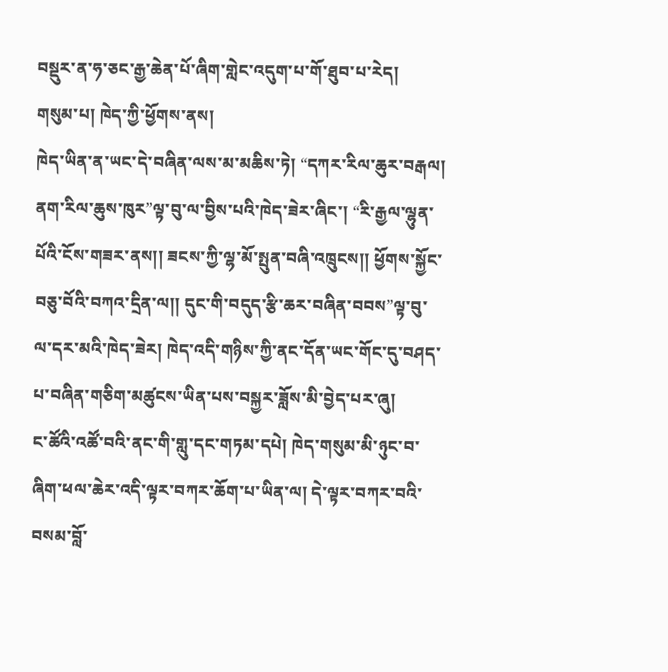བསྡུར་ན་ཧ་ཅང་རྒྱ་ཆེན་པོ་ཞིག་གླེང་འདུག་པ་གོ་ཐུབ་པ་རེད།
གསུམ་པ། ཁེད་ཀྱི་ཕྱོགས་ནས།
ཁེད་ཡིན་ན་ཡང་དེ་བཞིན་ལས་མ་མཆིས་ཏེ། “དཀར་རིལ་ཆུར་བརྒལ། ནག་རིལ་ཆུས་ཁུར”ལྟ་བུ་ལ་བྱིས་པའི་ཁེད་ཟེར་ཞིང་། “རི་རྒྱལ་ལྷུན་པོའི་ངོས་གཟར་ནས།། ཟངས་ཀྱི་ལྷ་མོ་སྤུན་བཞི་འཁྲུངས།། ཕྱོགས་སྐྱོང་བཅུ་བོའི་བཀའ་དྲིན་ལ།། དུང་གི་བདུད་རྩི་ཆར་བཞིན་བབས”ལྟ་བུ་ལ་དར་མའི་ཁེད་ཟེར། ཁེད་འདི་གཉིས་ཀྱི་ནང་དོན་ཡང་གོང་དུ་བཤད་པ་བཞིན་གཅིག་མཚུངས་ཡིན་པས་བསྐྱར་ཟློས་མི་བྱེད་པར་ཞུ།
ང་ཚོའི་འཚོ་བའི་ནང་གི་གླུ་དང་གཏམ་དཔེ། ཁེད་གསུམ་མི་ཉུང་བ་ཞིག་ཕལ་ཆེར་འདི་ལྟར་བཀར་ཆོག་པ་ཡིན་ལ། དེ་ལྟར་བཀར་བའི་བསམ་བློ་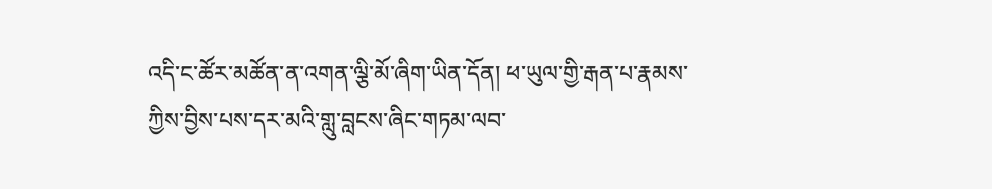འདི་ང་ཚོར་མཚོན་ན་འགན་ལྕི་མོ་ཞིག་ཡིན་དོན། ཕ་ཡུལ་གྱི་རྒན་པ་རྣམས་ཀྱིས་བྱིས་པས་དར་མའི་གླུ་བླངས་ཞིང་གཏམ་ལབ་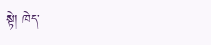སྟེ། ཁེད་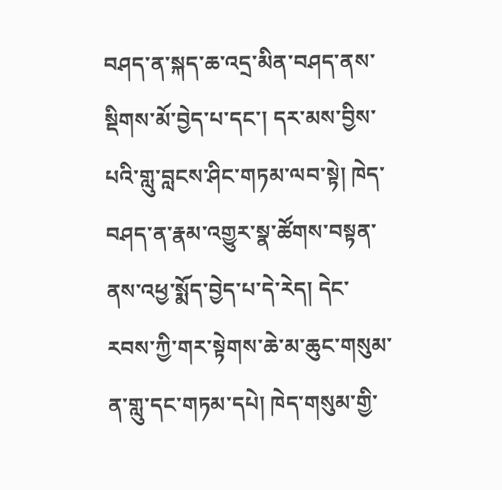བཤད་ན་སྐད་ཆ་འདྲ་མིན་བཤད་ནས་སྡིགས་མོ་བྱེད་པ་དང་། དར་མས་བྱིས་པའི་གླུ་བླངས་ཤིང་གཏམ་ལབ་སྟེ། ཁེད་བཤད་ན་རྣམ་འགྱུར་སྣ་ཚོགས་བསྟན་ནས་འཕྱ་སྨོད་བྱེད་པ་དེ་རེད། དེང་རབས་ཀྱི་གར་སྟེགས་ཆེ་མ་ཆུང་གསུམ་ན་གླུ་དང་གཏམ་དཔེ། ཁེད་གསུམ་གྱི་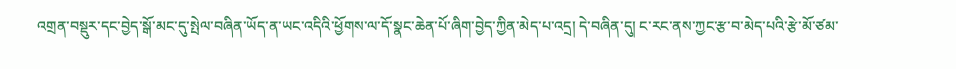འགྲན་བསྡུར་དང་བྱེད་སྒོ་མང་དུ་སྤེལ་བཞིན་ཡོད་ན་ཡང་འདིའི་ཕྱོགས་ལ་དོ་སྣང་ཆེན་པོ་ཞིག་བྱེད་ཀྱིན་མེད་པ་འདྲ། དེ་བཞིན་དུ། ང་རང་ནས་ཀྱང་རྩ་བ་མེད་པའི་རྩེ་མོ་ཙམ་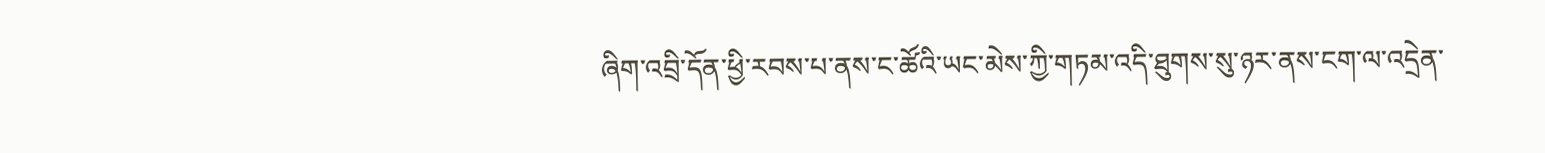ཞིག་འབྲི་དོན་ཕྱི་རབས་པ་ནས་ང་ཚོའི་ཡང་མེས་ཀྱི་གཏམ་འདི་ཐུགས་སུ་ཉར་ནས་ངག་ལ་འདྲེན་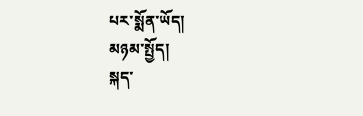པར་སྨོན་ཡོད།
མཉམ་སྤྱོད།
སྐད་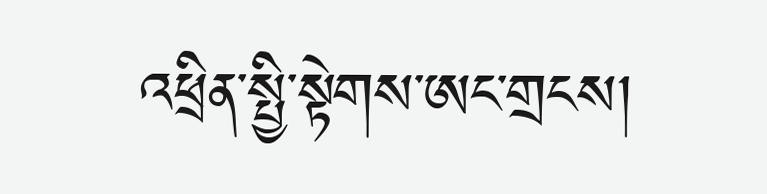འཕྲིན་སྤྱི་སྟེགས་ཨང་གྲངས།